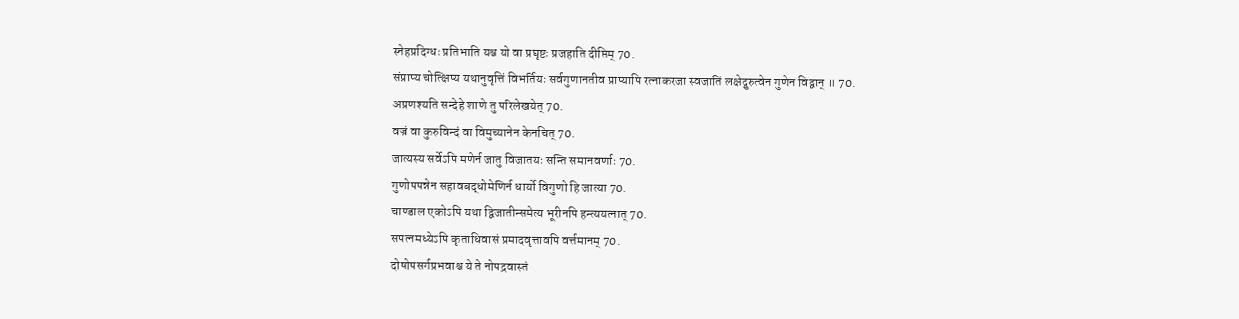स्नेहप्रदिग्धः प्रतिभाति यश्च यो वा प्रघृष्टः प्रजहाति दीप्तिम् 70.
संप्राप्य चोत्क्षिप्य यथानुवृत्तिं विभर्तियः सर्वगुणानतीव प्राप्यापि रत्नाकरजा स्वजातिं लक्षेद्गुरुत्वेन गुणेन विद्वान् ॥ 70.
अप्रणश्यति सन्देहे शाणे तु परिलेखयेत् 70.
वज्रं वा कुरुविन्दं वा विमुच्यानेन केनचित् 70.
जात्यस्य सर्वेऽपि मणेर्न जातु विजातयः सन्ति समानवर्णाः 70.
गुणोपपन्नेन सहावबद्धोमेणिर्न धार्यो विगुणो हि जात्या 70.
चाण्डाल एकोऽपि यथा द्विजातीन्समेत्य भूरीनपि हन्त्ययत्नात् 70.
सपत्नमध्येऽपि कृताधिवासं प्रमादवृत्तावपि वर्त्तमानम् 70.
दोषोपसर्गप्रभवाश्च ये ते नोपद्रवास्तं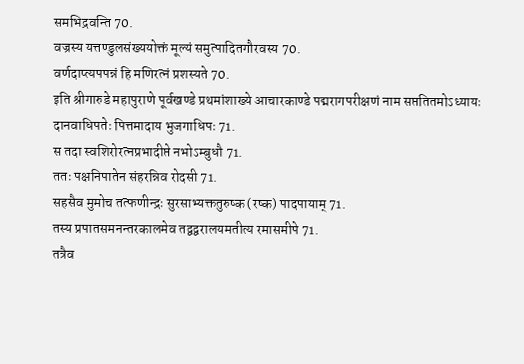समभिद्रवन्ति 70.
वज्रस्य यत्तण्डुलसंख्ययोक्तं मूल्यं समुत्पादितगौरवस्य 70.
वर्णदाप्त्यपपन्नं हि मणिरत्नं प्रशस्यते 70.
इति श्रीगारुडे महापुराणे पूर्वखण्डे प्रथमांशाख्ये आचारकाण्डे पद्मरागपरीक्षणं नाम सप्ततितमोऽध्यायः
दानवाधिपतेः पित्तमादाय भुजगाधिपः 71.
स तदा स्वशिरोरत्नप्रभादीप्ते नभोऽम्बुधौ 71.
ततः पक्षनिपातेन संहरन्निव रोदसी 71.
सहसैव मुमोच तत्फणीन्द्रः सुरसाभ्यक्ततुरुष्क (रष्क) पादपायाम् 71.
तस्य प्रपातसमनन्तरकालमेव तद्वद्वरालयमतीत्य रमासमीपे 71.
तत्रैव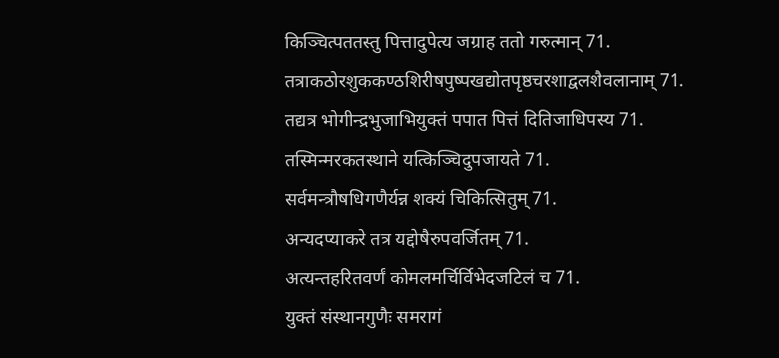किञ्चित्पततस्तु पित्तादुपेत्य जग्राह ततो गरुत्मान् 71.
तत्राकठोरशुककण्ठशिरीषपुष्पखद्योतपृष्ठचरशाद्वलशैवलानाम् 71.
तद्यत्र भोगीन्द्रभुजाभियुक्तं पपात पित्तं दितिजाधिपस्य 71.
तस्मिन्मरकतस्थाने यत्किञ्चिदुपजायते 71.
सर्वमन्त्रौषधिगणैर्यन्न शक्यं चिकित्सितुम् 71.
अन्यदप्याकरे तत्र यद्दोषैरुपवर्जितम् 71.
अत्यन्तहरितवर्णं कोमलमर्चिर्विभेदजटिलं च 71.
युक्तं संस्थानगुणैः समरागं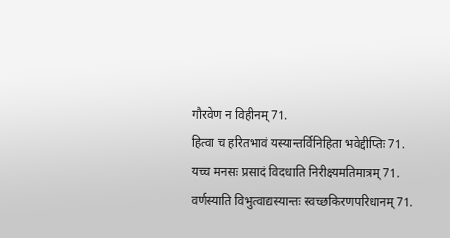गौरवेण न विहीनम् 71.
हित्वा च हरितभावं यस्यान्तर्विनिहिता भवेद्दीप्तिः 71.
यच्च मनसः प्रसादं विदधाति निरीक्ष्यमतिमात्रम् 71.
वर्णस्याति विभुत्वाद्यस्यान्तः स्वच्छकिरणपरिधानम् 71.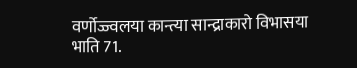वर्णोज्ज्वलया कान्त्या सान्द्राकारो विभासया भाति 71.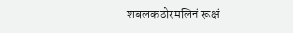शबलकठोरमलिनं रूक्षं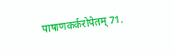पाषाणकर्करोपेतम् 71.